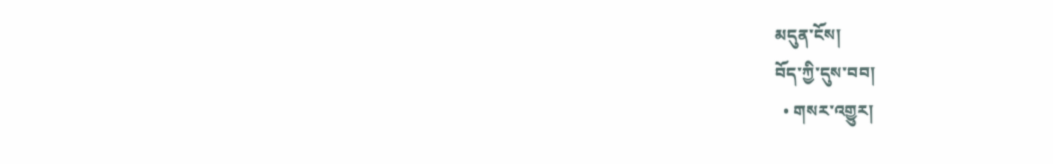མདུན་ངོས།
བོད་ཀྱི་དུས་བབ།
  • གསར་འགྱུར།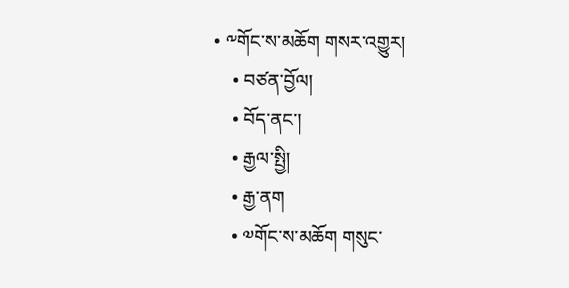• ༸གོང་ས་མཆོག གསར་འགྱུར།
    • བཙན་བྱོལ།
    • བོད་ནང་།
    • རྒྱལ་སྤྱི།
    • རྒྱ་ནག
    • ༧གོང་ས་མཆོག གསུང་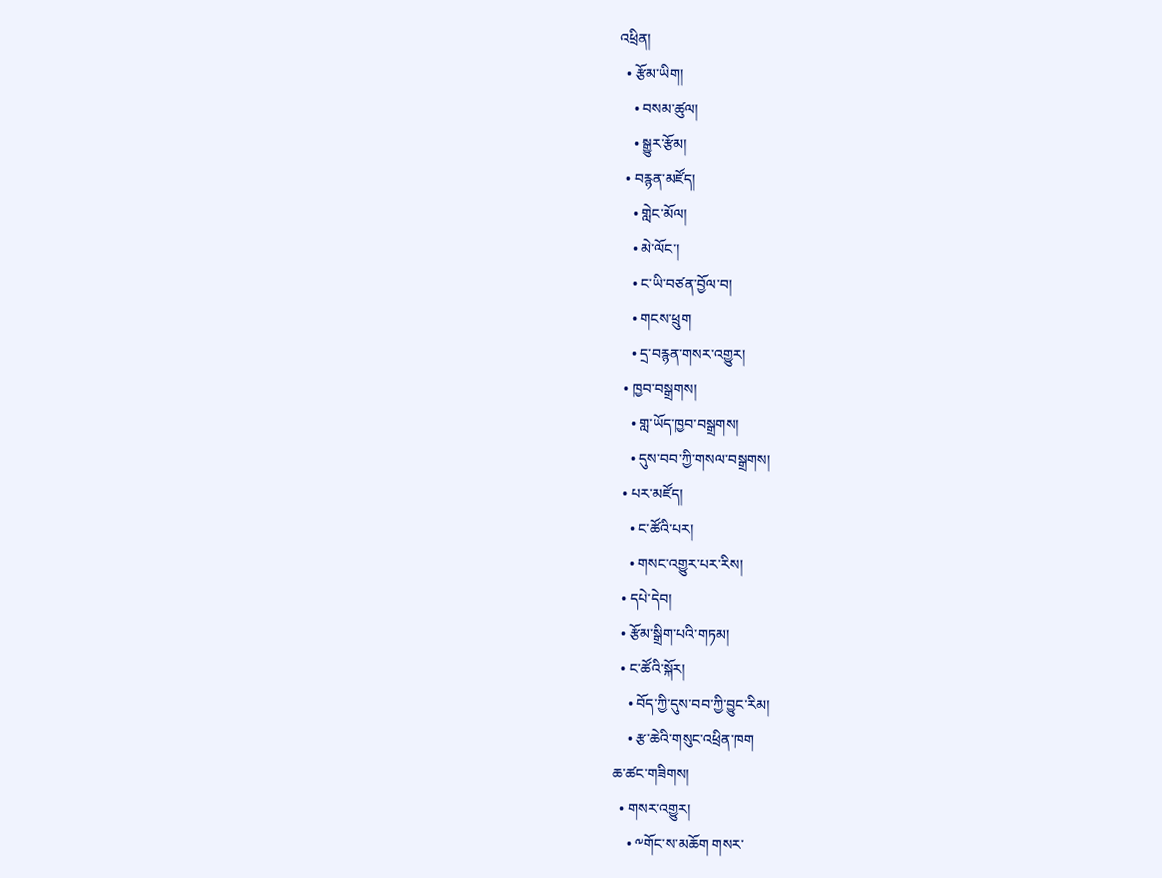འཕྲིན།
  • རྩོམ་ཡིག།
    • བསམ་ཚུལ།
    • སྒྱུར་རྩོམ།
  • བརྙན་མཛོད།
    • གླེང་མོལ།
    • མེ་ལོང་།
    • ང་ཡི་བཙན་བྱོལ་བ།
    • གངས་ཕྲུག
    • དྲ་བརྙན་གསར་འགྱུར།
  • ཁྱབ་བསྒྲགས།
    • གླ་ཡོད་ཁྱབ་བསྒྲགས།
    • དུས་བབ་ཀྱི་གསལ་བསྒྲགས།
  • པར་མཛོད།
    • ང་ཚོའི་པར།
    • གསང་འགྱུར་པར་རིས།
  • དཔེ་དེབ།
  • རྩོམ་སྒྲིག་པའི་གཏམ།
  • ང་ཚོའི་སྐོར།
    • བོད་ཀྱི་དུས་བབ་ཀྱི་བྱུང་རིམ།
    • རྩ་ཆེའི་གསུང་འཕྲིན་ཁག
ཆ་ཚང་གཟིགས།
  • གསར་འགྱུར།
    • ༸གོང་ས་མཆོག གསར་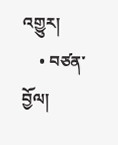འགྱུར།
    • བཙན་བྱོལ།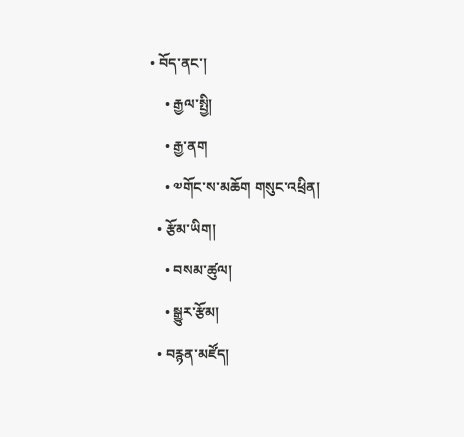• བོད་ནང་།
    • རྒྱལ་སྤྱི།
    • རྒྱ་ནག
    • ༧གོང་ས་མཆོག གསུང་འཕྲིན།
  • རྩོམ་ཡིག།
    • བསམ་ཚུལ།
    • སྒྱུར་རྩོམ།
  • བརྙན་མཛོད།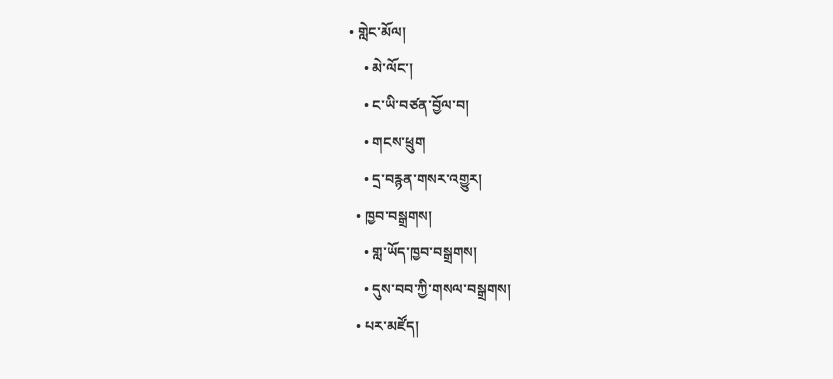• གླེང་མོལ།
    • མེ་ལོང་།
    • ང་ཡི་བཙན་བྱོལ་བ།
    • གངས་ཕྲུག
    • དྲ་བརྙན་གསར་འགྱུར།
  • ཁྱབ་བསྒྲགས།
    • གླ་ཡོད་ཁྱབ་བསྒྲགས།
    • དུས་བབ་ཀྱི་གསལ་བསྒྲགས།
  • པར་མཛོད།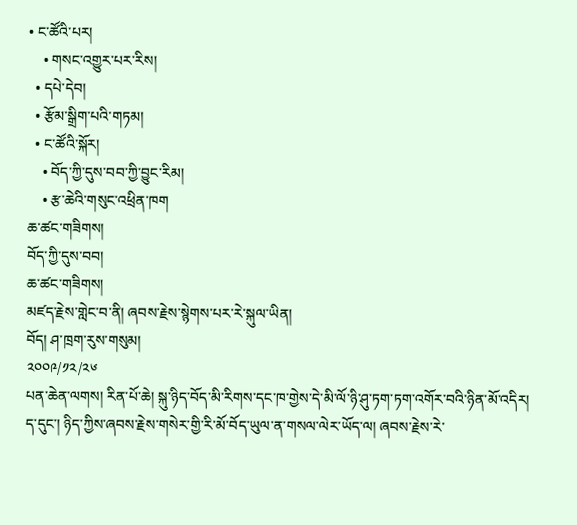• ང་ཚོའི་པར།
    • གསང་འགྱུར་པར་རིས།
  • དཔེ་དེབ།
  • རྩོམ་སྒྲིག་པའི་གཏམ།
  • ང་ཚོའི་སྐོར།
    • བོད་ཀྱི་དུས་བབ་ཀྱི་བྱུང་རིམ།
    • རྩ་ཆེའི་གསུང་འཕྲིན་ཁག
ཆ་ཚང་གཟིགས།
བོད་ཀྱི་དུས་བབ།
ཆ་ཚང་གཟིགས།
མཛད་རྗེས་གླེང་བ་ནི། ཞབས་རྗེས་སྙེགས་པར་རེ་སྐུལ་ཡིན།
བོད། ཤ་ཁྲག་རུས་གསུམ།
༢༠༠༩/༡༢/༢༦
པན་ཆེན་ལགས། རིན་པོ་ཆེ། སྐུ་ཉིད་བོད་མི་རིགས་དང་ཁ་གྱེས་དེ་མི་ལོ་ཉི་ཤུ་ཏག་ཏག་འགོར་བའི་ཉིན་མོ་འདིར། ད་དུང་། ཉིད་ཀྱིས་ཞབས་རྗེས་གསེར་གྱི་རི་མོ་བོད་ཡུལ་ན་གསལ་ལེར་ཡོད་ལ། ཞབས་རྗེས་རེ་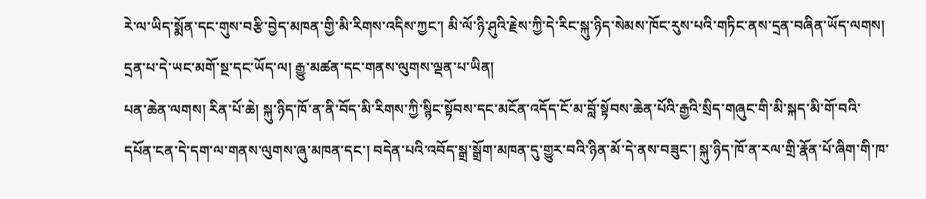རེ་ལ་ཡིད་སྨོན་དང་གུས་བརྩི་བྱེད་མཁན་གྱི་མི་རིགས་འདིས་ཀྱང་། མི་ལོ་ཉི་ཤུའི་རྗེས་ཀྱི་དེ་རིང་སྐུ་ཉིད་སེམས་ཁོང་རུས་པའི་གཏིང་ནས་དྲན་བཞིན་ཡོད་ལགས། དྲན་པ་དེ་ཡང་མགོ་སྔ་དང་ཡོད་ལ། རྒྱུ་མཚན་དང་གནས་ལུགས་ལྡན་པ་ཡིན།
པན་ཆེན་ལགས། རིན་པོ་ཆེ། སྐུ་ཉིད་ཁོ་ན་ནི་བོད་མི་རིགས་ཀྱི་སྙིང་སྟོབས་དང་མངོན་འདོད་ངོ་མ་བློ་སྟོབས་ཆེན་པོའི་རྒྱའི་སྲིད་གཞུང་གི་མི་སྐད་མི་གོ་བའི་དཔོན་ངན་དེ་དག་ལ་གནས་ལུགས་ཞུ་མཁན་དང་། བདེན་པའི་འབོད་སྒྲ་སྒྲོག་མཁན་དུ་གྱུར་བའི་ཉིན་མོ་དེ་ནས་བཟུང་། སྐུ་ཉིད་ཁོ་ན་རལ་གྲི་རྣོན་པོ་ཞིག་གི་ཁ་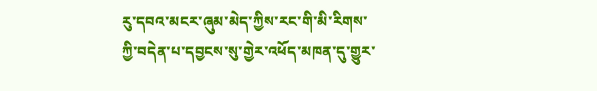རུ་དབའ་མངར་ཞུམ་མེད་ཀྱིས་རང་གི་མི་རིགས་ཀྱི་བདེན་པ་དབྱངས་སུ་གྱེར་འཕོད་མཁན་དུ་གྱུར་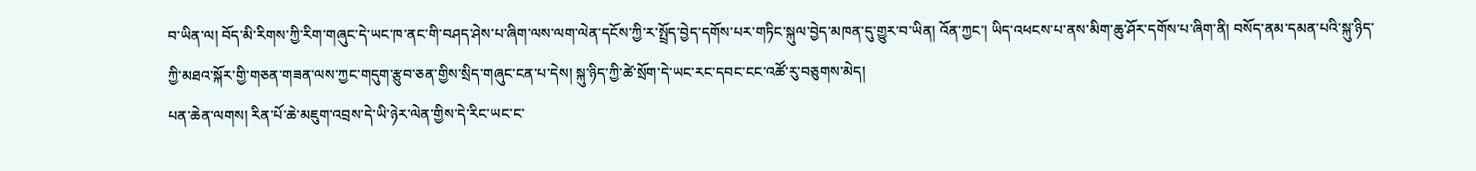བ་ཡིན་ལ། བོད་མི་རིགས་ཀྱི་རིག་གཞུང་དེ་ཡང་ཁ་ནང་གི་བཤད་ཤེས་པ་ཞིག་ལས་ལག་ལེན་དངོས་ཀྱི་ར་སྤྲོད་བྱེད་དགོས་པར་གཏིང་སྐུལ་བྱེད་མཁན་དུ་གྱུར་བ་ཡིན། འོན་ཀྱང་། ཡིད་འཕངས་པ་ནས་མིག་ཆུ་ཤོར་དགོས་པ་ཞིག་ནི། བསོད་ནམ་དམན་པའི་སྐུ་ཉིད་ཀྱི་མཐའ་སྐོར་གྱི་གཅན་གཟན་ལས་ཀྱང་གདུག་རྩུབ་ཅན་གྱིས་སྲིད་གཞུང་ངན་པ་དེས། སྐུ་ཉིད་ཀྱི་ཚེ་སྲོག་དེ་ཡང་རང་དབང་ངང་འཚོ་རུ་བཅུགས་མེད།
པན་ཆེན་ལགས། རིན་པོ་ཆེ་མཇུག་འབྲས་དེ་ཡི་ཉེར་ལེན་གྱིས་དེ་རིང་ཡང་ང་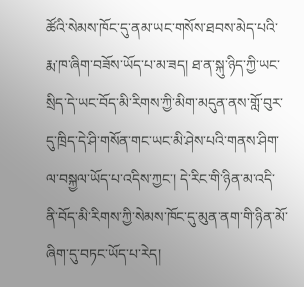ཚོའི་སེམས་ཁོང་དུ་ནམ་ཡང་གསོས་ཐབས་མེད་པའི་རྨ་ཁ་ཞིག་བཟོས་ཡོད་པ་མ་ཟད། ཐ་ན་སྐུ་ཉིད་ཀྱི་ཡང་སྲིད་དེ་ཡང་བོད་མི་རིགས་ཀྱི་མིག་མདུན་ནས་གློ་བུར་དུ་ཁྲིད་དེ་ཤི་གསོན་གང་ཡང་མི་ཤེས་པའི་གནས་ཤིག་ལ་བསྐྱལ་ཡོད་པ་འདིས་ཀྱང་། དེ་རིང་གི་ཉིན་མ་འདི་ནི་བོད་མི་རིགས་ཀྱི་སེམས་ཁོང་དུ་མུན་ནག་གི་ཉིན་མོ་ཞིག་དུ་བཏང་ཡོད་པ་རེད།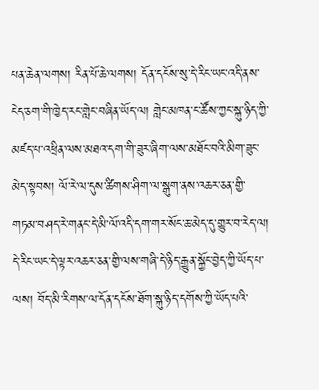པན་ཆེན་ལགས། རིན་པོ་ཆེ་ལགས། དོན་དངོས་སུ་དེ་རིང་ཡང་འདི་ནས་ངེད་ཅག་གི་ཁྱེད་རང་གླེང་བཞིན་ཡོད་ལ། གླེང་མཁན་ང་ཚོས་ཀྱང་སྐུ་ཉིད་ཀྱི་མཛད་པ་འཕྲིན་ལས་མཐའ་དག་གི་ཟུར་ཞིག་ལས་མཐོང་བའི་མིག་ཟུང་མེད་སྟབས། ལོ་རེ་ལ་དུས་ཚིགས་ཤིག་ལ་སྒུག་ནས་འཆར་ཅན་གྱི་གཏམ་བཤད་རེ་གནང་དེ་མི་ལོ་འདི་དག་གར་སོང་ཆ་མེད་དུ་གྱུར་བ་རེད་ལ། དེ་རིང་ཡང་དེ་ལྟར་འཆར་ཅན་གྱི་ལས་གཞི་དེ་ཉིད་རྒྱུན་སྐྱོང་བྱེད་ཀྱི་ཡོད་པ་ལས། བོད་མི་རིགས་ལ་དོན་དངོས་ཐོག་སྐུ་ཉིད་དགོས་ཀྱི་ཡོད་པའི་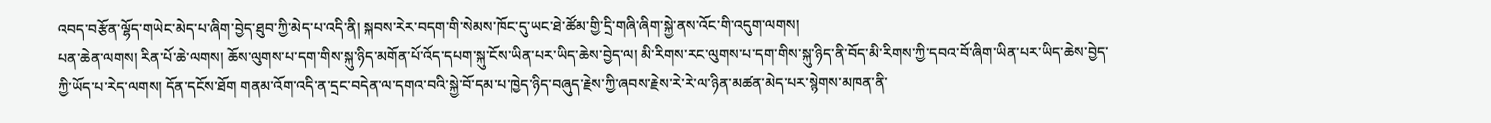འབད་བརྩོན་ལྷོད་གཡེང་མེད་པ་ཞིག་བྱེད་ཐུབ་ཀྱི་མེད་པ་འདི་ནི། སྐབས་རེར་བདག་གི་སེམས་ཁོང་དུ་ཡང་ཐེ་ཚོམ་གྱི་དྲི་གཞི་ཞིག་སྐྱེ་ནས་འོང་གི་འདུག་ལགས།
པན་ཆེན་ལགས། རིན་པོ་ཆེ་ལགས། ཆོས་ལུགས་པ་དག་གིས་སྐུ་ཉིད་མགོན་པོ་འོད་དཔག་སྐུ་ངོས་ཡིན་པར་ཡིད་ཆེས་བྱེད་ལ། མི་རིགས་རང་ལུགས་པ་དག་གིས་སྐུ་ཉིད་ནི་བོད་མི་རིགས་ཀྱི་དབའ་བོ་ཞིག་ཡིན་པར་ཡིད་ཆེས་བྱེད་ཀྱི་ཡོད་པ་རེད་ལགས། དོན་དངོས་ཐོག གནམ་འོག་འདི་ན་དྲང་བདེན་ལ་དགའ་བའི་སྐྱེ་བོ་དམ་པ་ཁྱེད་ཉིད་བཞུད་རྗེས་ཀྱི་ཞབས་རྗེས་རེ་རེ་ལ་ཉིན་མཚན་མེད་པར་སྙེགས་མཁན་ནི་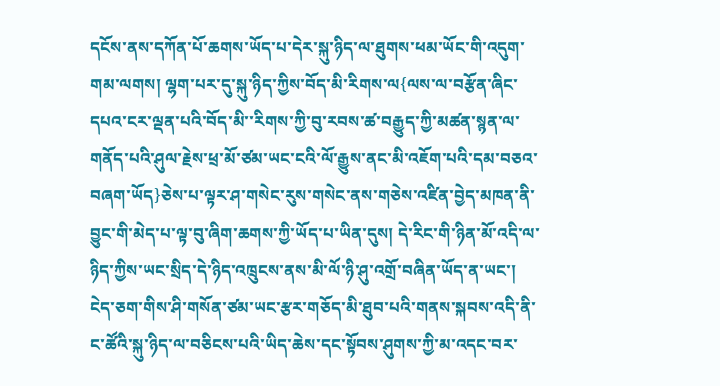དངོས་ནས་དཀོན་པོ་ཆགས་ཡོད་པ་དེར་སྐུ་ཉིད་ལ་ཐུགས་ཕམ་ཡོང་གི་འདུག་གམ་ལགས། ལྷག་པར་དུ་སྐུ་ཉིད་ཀྱིས་བོད་མི་རིགས་ལ{ལས་ལ་བརྩོན་ཞིང་དཔའ་ངར་ལྡན་པའི་བོད་མི་་རིགས་ཀྱི་བུ་རབས་ཚ་བརྒྱུད་ཀྱི་མཚན་སྙན་ལ་གནོད་པའི་ཤུལ་རྗེས་ཕྲ་མོ་ཙམ་ཡང་ངའི་ལོ་རྒྱུས་ནང་མི་འཇོག་པའི་དམ་བཅའ་བཞག་ཡོད}ཅེས་པ་ལྟར་ཤ་གསེང་རུས་གསེང་ནས་གཅེས་འཛིན་བྱེད་མཁན་ནི་བྱུང་གི་མེད་པ་ལྟ་བུ་ཞིག་ཆགས་ཀྱི་ཡོད་པ་ཡིན་དུས། དེ་རིང་གི་ཉིན་མོ་འདི་ལ་ཉིད་ཀྱིས་ཡང་སྲིད་དེ་ཉིད་འཁྲུངས་ནས་མི་ལོ་ཉི་ཤུ་འགྲོ་བཞིན་ཡོད་ན་ཡང་། ངེད་ཅག་གིས་ཤི་གསོན་ཙམ་ཡང་རྩར་གཅོད་མི་ཐུབ་པའི་གནས་སྐབས་འདི་ནི་ང་ཚོའི་སྐུ་ཉིད་ལ་བཅིངས་པའི་ཡིད་ཆེས་དང་སྟོབས་ཤུགས་ཀྱི་མ་འདང་བར་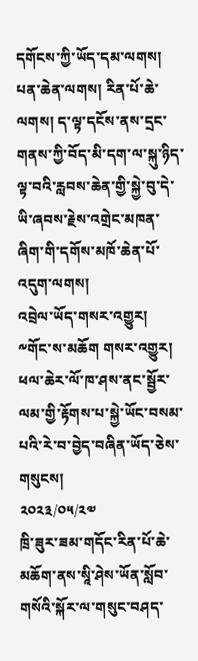དགོངས་ཀྱི་ཡོད་དམ་ལགས།
པན་ཆེན་ལགས། རིན་པོ་ཆེ་ལགས། ད་ལྟ་དངོས་ནས་དྲང་གནས་ཀྱི་བོད་མི་དག་ལ་སྐུ་ཉིད་ལྟ་བའི་རླབས་ཆེན་གྱི་སྐྱེ་བུ་དེ་ཡི་ཞབས་རྗེས་འགྲེང་མཁན་ཞིག་གི་དགོས་མཁོ་ཆེན་པོ་འདུག་ལགས།
འབྲེལ་ཡོད་གསར་འགྱུར།
༸གོང་ས་མཆོག གསར་འགྱུར།
ཕལ་ཆེར་ལོ་ཁ་ཤས་ནང་སྦྱོར་ལམ་གྱི་རྟོགས་པ་སྐྱེ་ཡོང་བསམ་པའི་རེ་བ་བྱེད་བཞིན་ཡོད་ཅེས་གསུངས།
༢༠༢༣/༠༥/༢༧
ཁྲི་ཟུར་ཟམ་གདོང་རིན་པོ་ཆེ་མཆོག་ནས་སཱི་ཤེས་ཡོན་སློབ་གསོའི་སྐོར་ལ་གསུང་བཤད་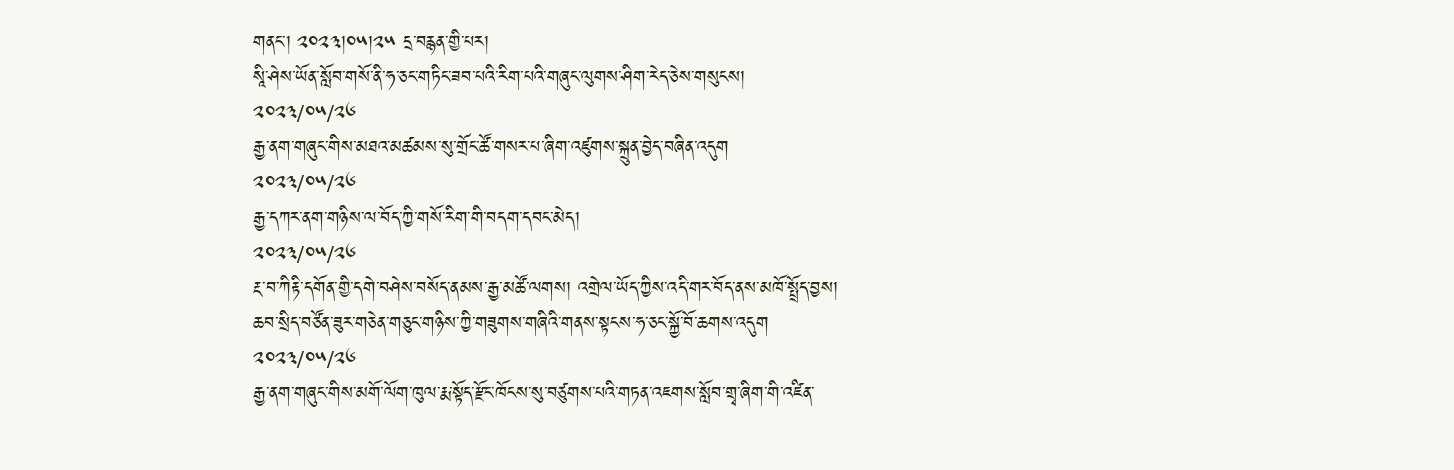གནང་། ༢༠༢༣།༠༥།༢༥ དྲ་བརྙན་གྱི་པར།
སཱི་ཤེས་ཡོན་སློབ་གསོ་ནི་ཧ་ཅང་གཏིང་ཟབ་པའི་རིག་པའི་གཞུང་ལུགས་ཤིག་རེད་ཅེས་གསུངས།
༢༠༢༣/༠༥/༢༦
རྒྱ་ནག་གཞུང་གིས་མཐའ་མཚམས་སུ་གྲོང་ཚོ་གསར་པ་ཞིག་འཛུགས་སྐྲུན་བྱེད་བཞིན་འདུག
༢༠༢༣/༠༥/༢༦
རྒྱ་དཀར་ནག་གཉིས་ལ་བོད་ཀྱི་གསོ་རིག་གི་བདག་དབང་མེད།
༢༠༢༣/༠༥/༢༦
རྔ་བ་ཀིརྟི་དགོན་གྱི་དགེ་བཤེས་བསོད་ནམས་རྒྱ་མཚོ་ལགས། འགྲེལ་ཡོད་ཀྱིས་འདི་གར་བོད་ནས་མཁོ་སྤྲོད་བྱས།
ཆབ་སྲིད་བཙོན་ཟུར་གཅེན་གཅུང་གཉིས་ཀྱི་གཟུགས་གཞིའི་གནས་སྟངས་ཧ་ཅང་སྐྱོ་བོ་ཆགས་འདུག
༢༠༢༣/༠༥/༢༦
རྒྱ་ནག་གཞུང་གིས་མགོ་ལོག་ཁུལ་རྨ་སྟོད་རྫོང་ཁོངས་སུ་བཙུགས་པའི་གཏན་འཇགས་སློབ་གྲྭ་ཞིག་གི་འཛིན་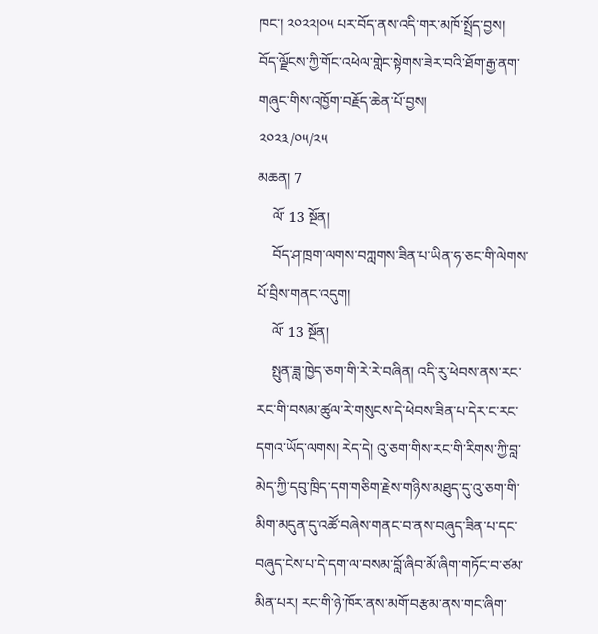ཁང་། ༢༠༢༢།༠༥ པར་བོད་ནས་འདི་གར་མཁོ་སྤྲོད་བྱས།
བོད་ལྗོངས་ཀྱི་གོང་འཕེལ་གླེང་སྟེགས་ཟེར་བའི་ཐོག་རྒྱ་ནག་གཞུང་གིས་འཁྱོག་བརྗོད་ཆེན་པོ་བྱས།
༢༠༢༣/༠༥/༢༥
མཆན། 7
    ལོ་ 13 སྔོན།
    བོད་ཤ་ཁྲག་ལགས་བཀླགས་ཟིན་པ་ཡིན་ཧ་ཅང་གི་ལེགས་པོ་བྲིས་གནང་འདུག།
    ལོ་ 13 སྔོན།
    སྤུན་ཟླ་ཁྱེད་ཅག་གི་རེ་རེ་བཞིན། འདི་རུ་ཕེབས་ནས་རང་རང་གི་བསམ་ཚུལ་རེ་གསུངས་དེ་ཕེབས་ཟིན་པ་དེར་ང་རང་དགའ་ཡོད་ལགས། རེད་དེ། འུ་ཅག་གིས་རང་གི་རིགས་ཀྱི་བླ་མེད་ཀྱི་དབུ་ཁྲིད་དག་གཅིག་རྗེས་གཉིས་མཐུད་དུ་འུ་ཅག་གི་མིག་མདུན་དུ་འཚོ་བཞེས་གནང་བ་ནས་བཞུད་ཟིན་པ་དང་བཞུད་ངེས་པ་དེ་དག་ལ་བསམ་བློ་ཞིབ་མོ་ཞིག་གཏོང་བ་ཙམ་མིན་པར། རང་གི་ཉེ་ཁོར་ནས་མགོ་བརྩམ་ནས་གང་ཞིག་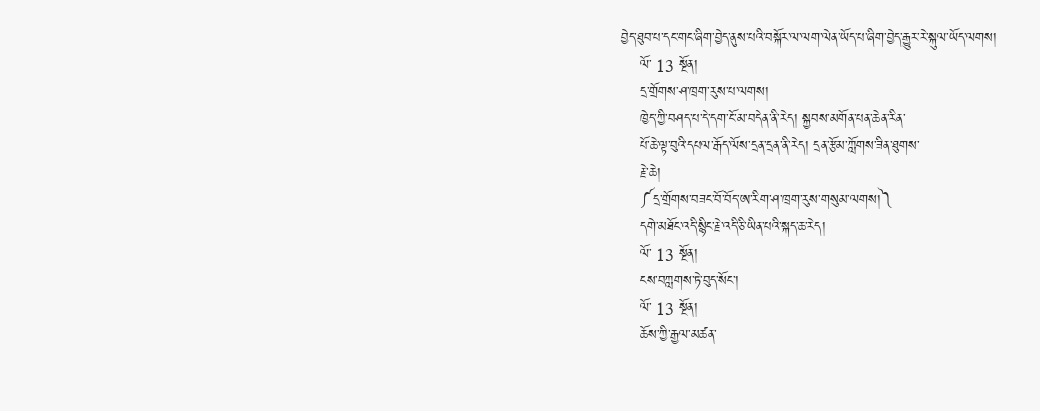བྱེད་ཐུབ་པ་དང་གང་ཞིག་བྱེད་ནུས་པའི་བསྐོར་ལ་ལག་ལེན་ཡོད་པ་ཞིག་བྱེད་རྒྱུར་རེ་སྐུལ་ཡོད་ལགས།
    ལོ་ 13 སྔོན།
    དྲ་གྲོགས་ཤ་ཁྲག་རུས་པ་ལགས།
    ཁྱེད་ཀྱི་བཤད་པ་དེ་དག་ངོ་མ་བདེན་ནི་རེད། སྐྱབས་མགོན་པན་ཆེན་རིན་
    པོ་ཆེ་ལྟ་བུའི་དཔལ་རྒོད་ལོས་དྲན་དྲན་ནི་རེད། དྲན་རྩོམ་ཀློགས་ཟིན་ཐུགས་
    རྗེ་ཆེ།
    ༼དྲ་གྲོགས་བཟང་བོ་བོད་ཨ་རིག་ཤ་ཁྲག་རུས་གསུམ་ལགས།༽
    དགེ་མཐོང་འདི་སྙིང་རྗེ་འདི་ཅི་ཡིན་པའི་སྐད་ཆ་རེད།
    ལོ་ 13 སྔོན།
    ངས་བཀླགས་ཏེ་བུད་སོང་།
    ལོ་ 13 སྔོན།
    ཆོས་ཀྱི་རྒྱལ་མཚན་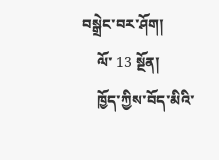བསྒྲེང་བར་ཤོག།
    ལོ་ 13 སྔོན།
    ཁྱོད་ཀྱིས་བོད་མིའི་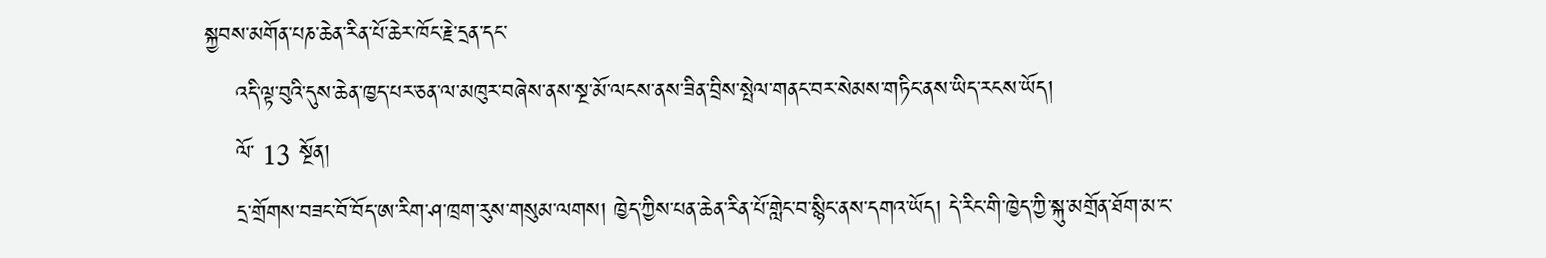སྐྱབས་མགོན་པཎ་ཆེན་རིན་པོ་ཆེར་ཁོང་རྗེ་དྲན་དང་
    འདི་ལྟ་བུའི་དུས་ཆེན་ཁྱད་པར་ཅན་ལ་མཁུར་བཞེས་ནས་སྔ་མོ་ལངས་ནས་ཟིན་བྲིས་སྤེལ་གནང་བར་སེམས་གཏིང་ནས་ཡིད་རངས་ཡོད།
    ལོ་ 13 སྔོན།
    དྲ་གྲོགས་བཟང་བོ་བོད་ཨ་རིག་ཤ་ཁྲག་རུས་གསུམ་ལགས། ཁྱེད་ཀྱིས་པན་ཆེན་རིན་པོ་གླེང་བ་སྙིང་ནས་དགའ་ཡོད། དེ་རིང་གི་ཁྱེད་ཀྱི་སྐུ་མགྲོན་ཐོག་མ་ང་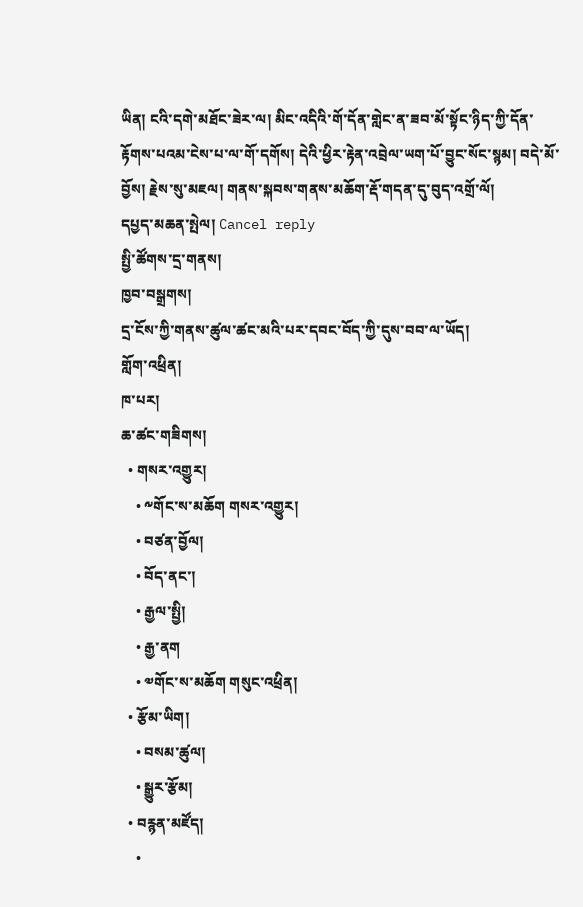ཡིན། ངའི་དགེ་མཐོང་ཟེར་ལ། མིང་འདིའི་གོ་དོན་གླེང་ན་ཟབ་མོ་སྟོང་ཉིད་ཀྱི་དོན་རྟོགས་པའམ་ངེས་པ་ལ་གོ་དགོས། དེའི་ཕྱིར་རྟེན་འབྲེལ་ཡག་པོ་བྱུང་སོང་སྙམ། བདེ་མོ་བྱོས། རྗེས་སུ་མཇལ། གནས་སྐབས་གནས་མཆོག་རྡོ་གདན་དུ་བུད་འགྲོ་ལོ།
དཔྱད་མཆན་སྤེལ། Cancel reply
སྤྱི་ཚོགས་དྲ་གནས།
ཁྱབ་བསྒྲགས།
དྲ་ངོས་ཀྱི་གནས་ཚུལ་ཚང་མའི་པར་དབང་བོད་ཀྱི་དུས་བབ་ལ་ཡོད།
གློག་འཕྲིན།
ཁ་པར།
ཆ་ཚང་གཟིགས།
  • གསར་འགྱུར།
    • ༸གོང་ས་མཆོག གསར་འགྱུར།
    • བཙན་བྱོལ།
    • བོད་ནང་།
    • རྒྱལ་སྤྱི།
    • རྒྱ་ནག
    • ༧གོང་ས་མཆོག གསུང་འཕྲིན།
  • རྩོམ་ཡིག།
    • བསམ་ཚུལ།
    • སྒྱུར་རྩོམ།
  • བརྙན་མཛོད།
    •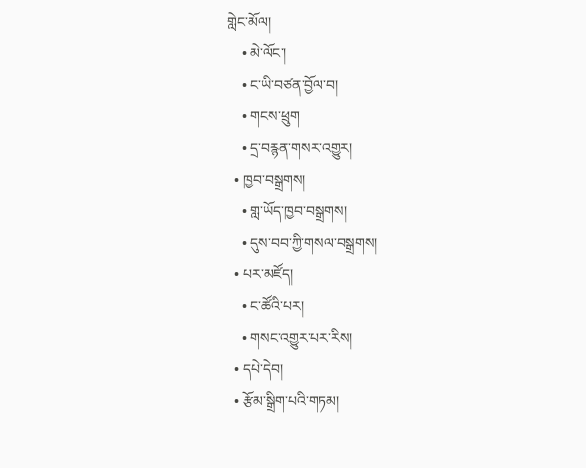གླེང་མོལ།
    • མེ་ལོང་།
    • ང་ཡི་བཙན་བྱོལ་བ།
    • གངས་ཕྲུག
    • དྲ་བརྙན་གསར་འགྱུར།
  • ཁྱབ་བསྒྲགས།
    • གླ་ཡོད་ཁྱབ་བསྒྲགས།
    • དུས་བབ་ཀྱི་གསལ་བསྒྲགས།
  • པར་མཛོད།
    • ང་ཚོའི་པར།
    • གསང་འགྱུར་པར་རིས།
  • དཔེ་དེབ།
  • རྩོམ་སྒྲིག་པའི་གཏམ།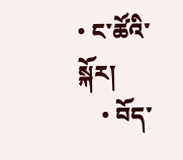• ང་ཚོའི་སྐོར།
    • བོད་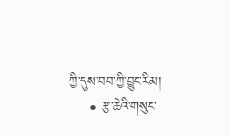ཀྱི་དུས་བབ་ཀྱི་བྱུང་རིམ།
    • རྩ་ཆེའི་གསུང་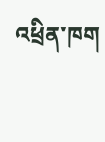འཕྲིན་ཁག